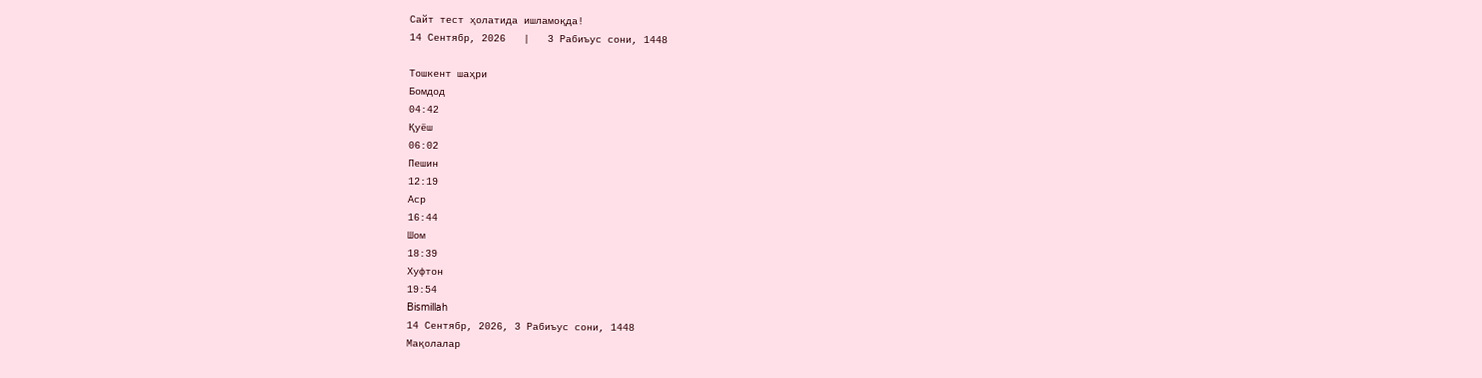Сайт тест ҳолатида ишламоқда!
14 Сентябр, 2026   |   3 Рабиъус сони, 1448

Тошкент шаҳри
Бомдод
04:42
Қуёш
06:02
Пешин
12:19
Аср
16:44
Шом
18:39
Хуфтон
19:54
Bismillah
14 Сентябр, 2026, 3 Рабиъус сони, 1448
Мақолалар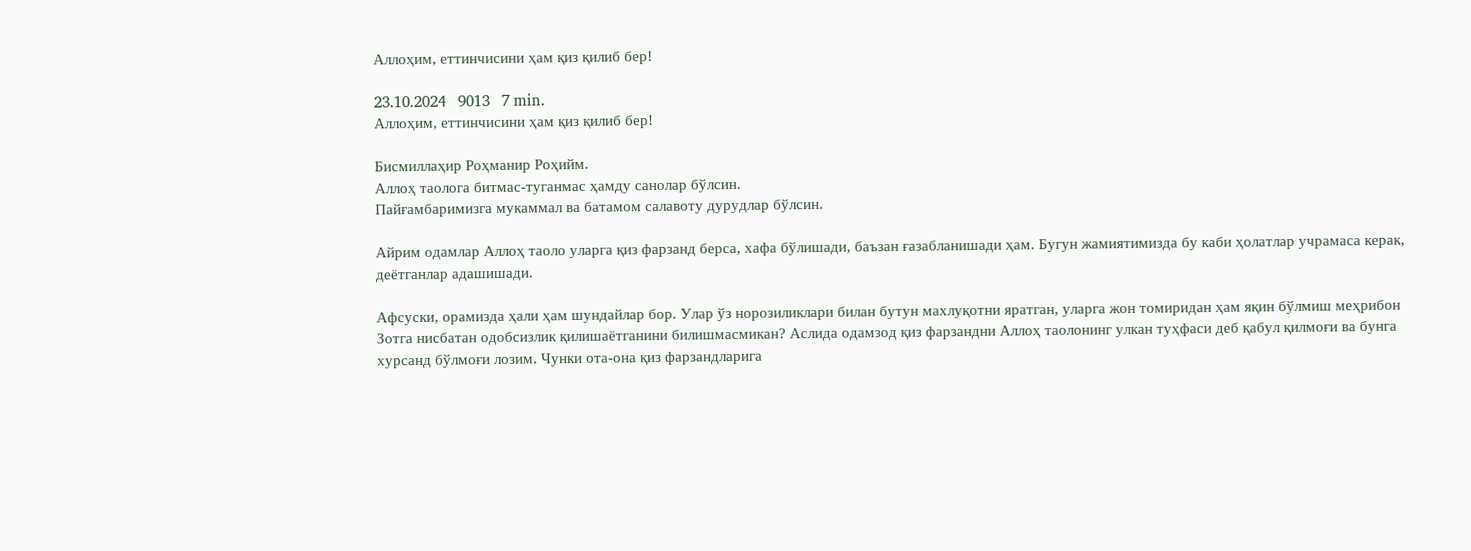Аллоҳим, еттинчисини ҳам қиз қилиб бер!

23.10.2024   9013   7 min.
Аллоҳим, еттинчисини ҳам қиз қилиб бер!

Бисмиллаҳир Роҳманир Роҳийм.
Аллоҳ таолога битмас-туганмас ҳамду санолар бўлсин.
Пайғамбаримизга мукаммал ва батамом салавоту дурудлар бўлсин.

Айрим одамлар Аллоҳ таоло уларга қиз фарзанд берса, хафа бўлишади, баъзан ғазабланишади ҳам. Бугун жамиятимизда бу каби ҳолатлар учрамаса керак, деётганлар адашишади.

Афсуски, орамизда ҳали ҳам шундайлар бор. Улар ўз норозиликлари билан бутун махлуқотни яратган, уларга жон томиридан ҳам яқин бўлмиш меҳрибон Зотга нисбатан одобсизлик қилишаётганини билишмасмикан? Аслида одамзод қиз фарзандни Аллоҳ таолонинг улкан туҳфаси деб қабул қилмоғи ва бунга хурсанд бўлмоғи лозим. Чунки ота-она қиз фарзандларига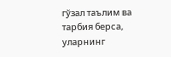гўзал таълим ва тарбия берса, уларнинг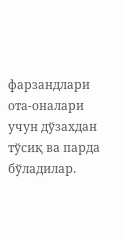фарзандлари ота-оналари учун дўзахдан тўсиқ ва парда бўладилар.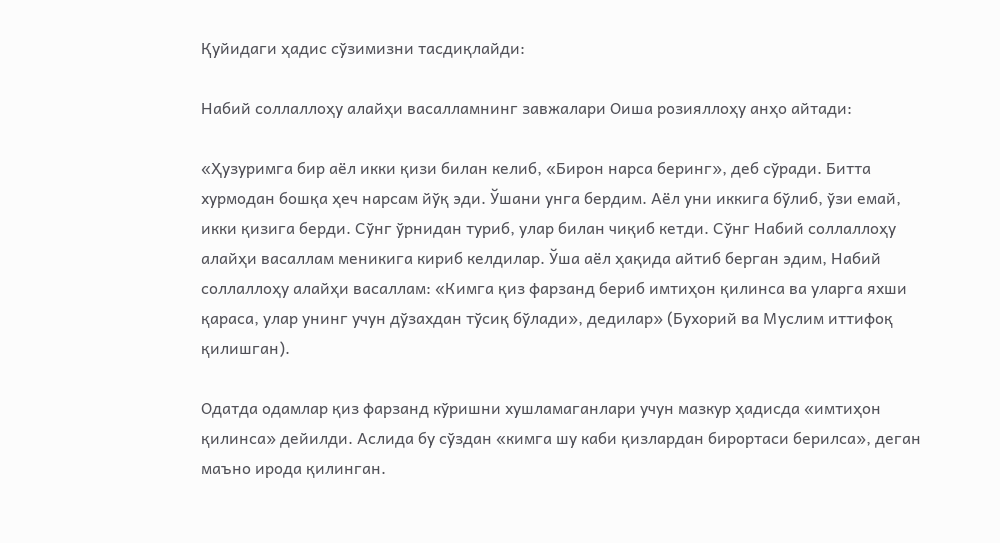Қуйидаги ҳадис сўзимизни тасдиқлайди:

Набий соллаллоҳу алайҳи васалламнинг завжалари Оиша розияллоҳу анҳо айтади:

«Ҳузуримга бир аёл икки қизи билан келиб, «Бирон нарса беринг», деб сўради. Битта хурмодан бошқа ҳеч нарсам йўқ эди. Ўшани унга бердим. Аёл уни иккига бўлиб, ўзи емай, икки қизига берди. Сўнг ўрнидан туриб, улар билан чиқиб кетди. Сўнг Набий соллаллоҳу алайҳи васаллам меникига кириб келдилар. Ўша аёл ҳақида айтиб берган эдим, Набий соллаллоҳу алайҳи васаллам: «Кимга қиз фарзанд бериб имтиҳон қилинса ва уларга яхши қараса, улар унинг учун дўзахдан тўсиқ бўлади», дедилар» (Бухорий ва Муслим иттифоқ қилишган).

Одатда одамлар қиз фарзанд кўришни хушламаганлари учун мазкур ҳадисда «имтиҳон қилинса» дейилди. Аслида бу сўздан «кимга шу каби қизлардан бирортаси берилса», деган маъно ирода қилинган.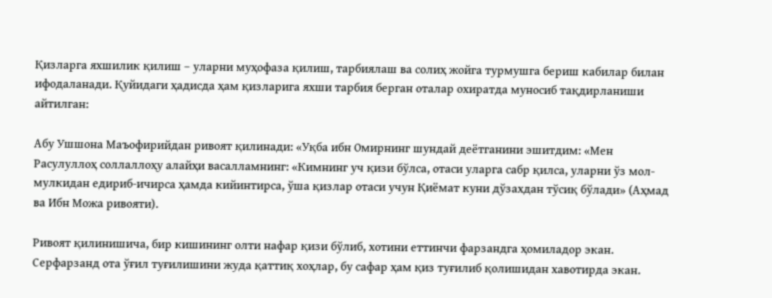Қизларга яхшилик қилиш – уларни муҳофаза қилиш, тарбиялаш ва солиҳ жойга турмушга бериш кабилар билан ифодаланади. Қуйидаги ҳадисда ҳам қизларига яхши тарбия берган оталар охиратда муносиб тақдирланиши айтилган:

Абу Ушшона Маъофирийдан ривоят қилинади: «Уқба ибн Омирнинг шундай деётганини эшитдим: «Мен Расулуллоҳ соллаллоҳу алайҳи васалламнинг: «Кимнинг уч қизи бўлса, отаси уларга сабр қилса, уларни ўз мол-мулкидан едириб-ичирса ҳамда кийинтирса, ўша қизлар отаси учун Қиёмат куни дўзахдан тўсиқ бўлади» (Аҳмад ва Ибн Можа ривояти).

Ривоят қилинишича, бир кишининг олти нафар қизи бўлиб, хотини еттинчи фарзандга ҳомиладор экан. Серфарзанд ота ўғил туғилишини жуда қаттиқ хоҳлар, бу сафар ҳам қиз туғилиб қолишидан хавотирда экан.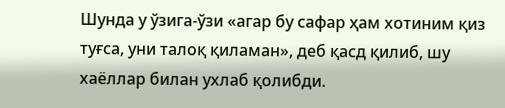Шунда у ўзига-ўзи «агар бу сафар ҳам хотиним қиз туғса, уни талоқ қиламан», деб қасд қилиб, шу хаёллар билан ухлаб қолибди.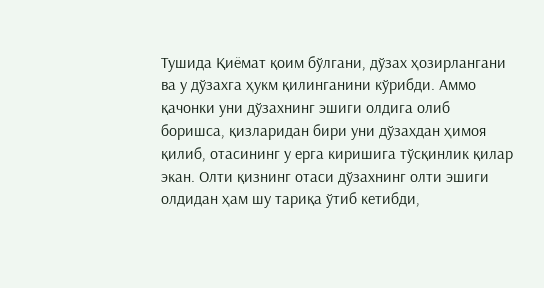Тушида Қиёмат қоим бўлгани, дўзах ҳозирлангани ва у дўзахга ҳукм қилинганини кўрибди. Аммо қачонки уни дўзахнинг эшиги олдига олиб боришса, қизларидан бири уни дўзахдан ҳимоя қилиб, отасининг у ерга киришига тўсқинлик қилар экан. Олти қизнинг отаси дўзахнинг олти эшиги олдидан ҳам шу тариқа ўтиб кетибди,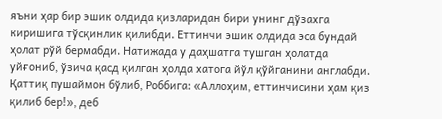яъни ҳар бир эшик олдида қизларидан бири унинг дўзахга киришига тўсқинлик қилибди. Еттинчи эшик олдида эса бундай ҳолат рўй бермабди. Натижада у даҳшатга тушган ҳолатда уйғониб, ўзича қасд қилган ҳолда хатога йўл қўйганини англабди. Қаттиқ пушаймон бўлиб, Роббига: «Аллоҳим, еттинчисини ҳам қиз қилиб бер!», деб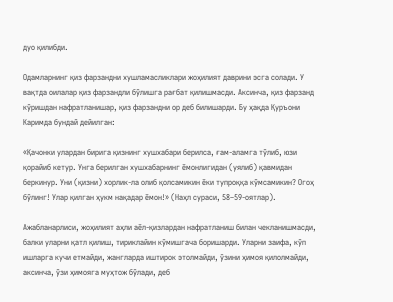дуо қилибди.

Одамларнинг қиз фарзандни хушламасликлари жоҳилият даврини эсга солади. У вақтда оилалар қиз фарзандли бўлишга рағбат қилишмасди. Аксинча, қиз фарзанд кўришдан нафратланишар, қиз фарзандни ор деб билишарди. Бу ҳақда Қуръони Каримда бундай дейилган:

«Қачонки улардан бирига қизнинг хушхабари берилса, ғам-аламга тўлиб, юзи қорайиб кетур. Унга берилган хушхабарнинг ёмонлигидан (уялиб) қавмидан беркинур. Уни (қизни) хорлик-ла олиб қолсамикин ёки тупроққа кўмсамикин? Огоҳ бўлинг! Улар қилган ҳукм нақадар ёмон!» (Наҳл сураси, 58–59-оятлар).

Ажабланарлиси, жоҳилият аҳли аёл-қизлардан нафратланиш билан чекланишмасди, балки уларни қатл қилиш, тириклайин кўмишгача боришарди. Уларни заифа, кўп ишларга кучи етмайди, жангларда иштирок этолмайди, ўзини ҳимоя қилолмайди, аксинча, ўзи ҳимояга муҳтож бўлади, деб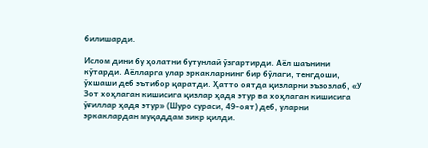билишарди.

Ислом дини бу ҳолатни бутунлай ўзгартирди. Аёл шаънини кўтарди. Аёлларга улар эркакларнинг бир бўлаги, тенгдоши, ўхшаши деб эътибор қаратди. Ҳатто оятда қизларни эъзозлаб, «У Зот хоҳлаган кишисига қизлар ҳадя этур ва хоҳлаган кишисига ўғиллар ҳадя этур» (Шуро сураси, 49-оят) деб, уларни эркаклардан муқаддам зикр қилди.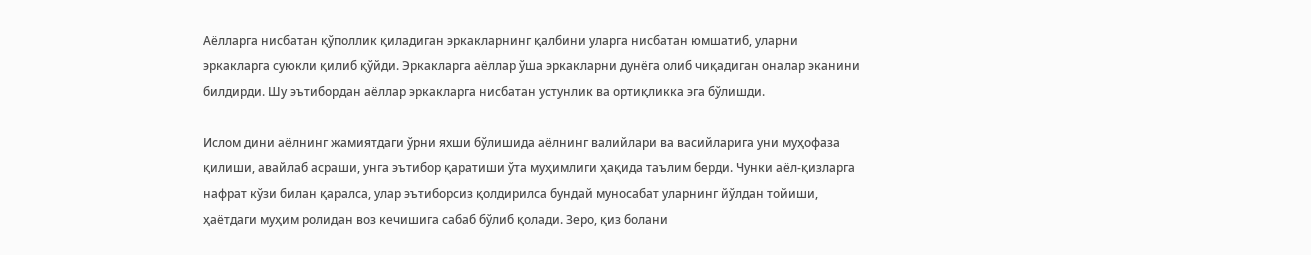Аёлларга нисбатан қўполлик қиладиган эркакларнинг қалбини уларга нисбатан юмшатиб, уларни эркакларга суюкли қилиб қўйди. Эркакларга аёллар ўша эркакларни дунёга олиб чиқадиган оналар эканини билдирди. Шу эътибордан аёллар эркакларга нисбатан устунлик ва ортиқликка эга бўлишди.

Ислом дини аёлнинг жамиятдаги ўрни яхши бўлишида аёлнинг валийлари ва васийларига уни муҳофаза қилиши, авайлаб асраши, унга эътибор қаратиши ўта муҳимлиги ҳақида таълим берди. Чунки аёл-қизларга нафрат кўзи билан қаралса, улар эътиборсиз қолдирилса бундай муносабат уларнинг йўлдан тойиши, ҳаётдаги муҳим ролидан воз кечишига сабаб бўлиб қолади. Зеро, қиз болани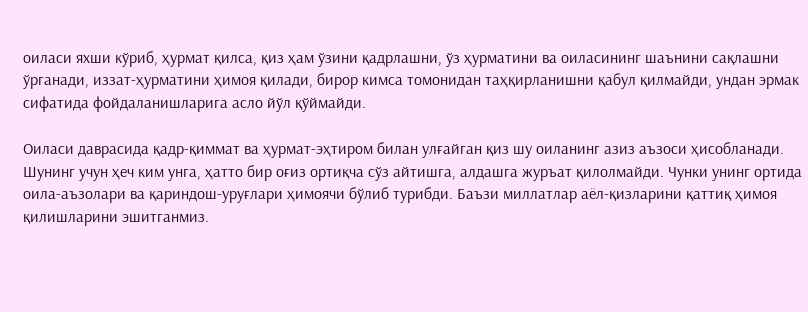оиласи яхши кўриб, ҳурмат қилса, қиз ҳам ўзини қадрлашни, ўз ҳурматини ва оиласининг шаънини сақлашни ўрганади, иззат-ҳурматини ҳимоя қилади, бирор кимса томонидан таҳқирланишни қабул қилмайди, ундан эрмак сифатида фойдаланишларига асло йўл қўймайди.

Оиласи даврасида қадр-қиммат ва ҳурмат-эҳтиром билан улғайган қиз шу оиланинг азиз аъзоси ҳисобланади. Шунинг учун ҳеч ким унга, ҳатто бир оғиз ортиқча сўз айтишга, алдашга журъат қилолмайди. Чунки унинг ортида оила-аъзолари ва қариндош-уруғлари ҳимоячи бўлиб турибди. Баъзи миллатлар аёл-қизларини қаттиқ ҳимоя қилишларини эшитганмиз.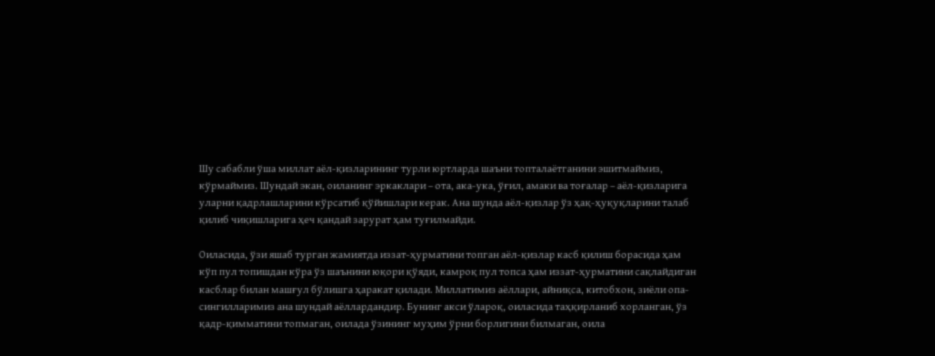Шу сабабли ўша миллат аёл-қизларининг турли юртларда шаъни топталаётганини эшитмаймиз, кўрмаймиз. Шундай экан, оиланинг эркаклари – ота, ака-ука, ўғил, амаки ва тоғалар – аёл-қизларига уларни қадрлашларини кўрсатиб қўйишлари керак. Ана шунда аёл-қизлар ўз ҳақ-ҳуқуқларини талаб қилиб чиқишларига ҳеч қандай зарурат ҳам туғилмайди.

Оиласида, ўзи яшаб турган жамиятда иззат-ҳурматини топган аёл-қизлар касб қилиш борасида ҳам кўп пул топишдан кўра ўз шаънини юқори қўяди, камроқ пул топса ҳам иззат-ҳурматини сақлайдиган касблар билан машғул бўлишга ҳаракат қилади. Миллатимиз аёллари, айниқса, китобхон, зиёли опа-сингилларимиз ана шундай аёллардандир. Бунинг акси ўлароқ, оиласида таҳқирланиб хорланган, ўз қадр-қимматини топмаган, оилада ўзининг муҳим ўрни борлигини билмаган, оила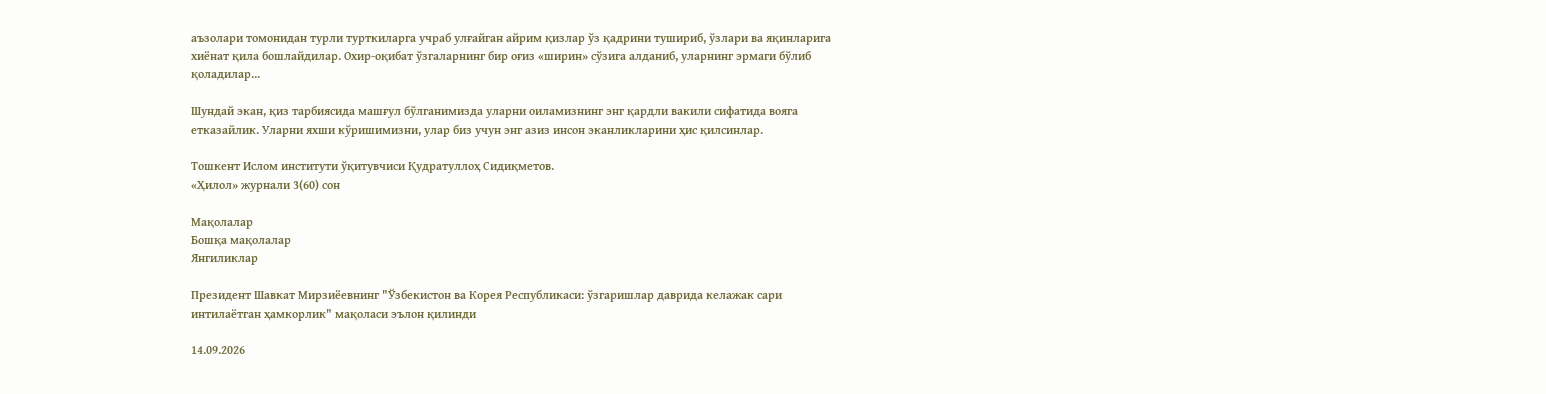аъзолари томонидан турли турткиларга учраб улғайган айрим қизлар ўз қадрини тушириб, ўзлари ва яқинларига хиёнат қила бошлайдилар. Охир-оқибат ўзгаларнинг бир оғиз «ширин» сўзига алданиб, уларнинг эрмаги бўлиб қоладилар...

Шундай экан, қиз тарбиясида машғул бўлганимизда уларни оиламизнинг энг қардли вакили сифатида вояга етказайлик. Уларни яхши кўришимизни, улар биз учун энг азиз инсон эканликларини ҳис қилсинлар.

Тошкент Ислом институти ўқитувчиси Қудратуллоҳ Сидиқметов.
«Ҳилол» журнали 3(60) сон

Мақолалар
Бошқа мақолалар
Янгиликлар

Президент Шавкат Мирзиёевнинг "Ўзбекистон ва Корея Республикаси: ўзгаришлар даврида келажак сари интилаётган ҳамкорлик" мақоласи эълон қилинди

14.09.2026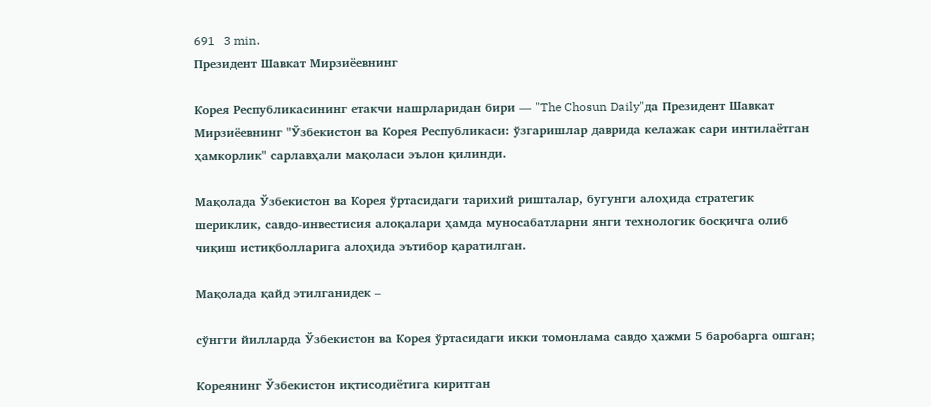691   3 min.
Президент Шавкат Мирзиёевнинг

Корея Республикасининг етакчи нашрларидан бири — "The Chosun Daily"да Президент Шавкат Мирзиёевнинг "Ўзбекистон ва Корея Республикаси: ўзгаришлар даврида келажак сари интилаётган ҳамкорлик" сарлавҳали мақоласи эълон қилинди.

Мақолада Ўзбекистон ва Корея ўртасидаги тарихий ришталар, бугунги алоҳида стратегик шериклик, савдо-инвестисия алоқалари ҳамда муносабатларни янги технологик босқичга олиб чиқиш истиқболларига алоҳида эътибор қаратилган.

Мақолада қайд этилганидек –

сўнгги йилларда Ўзбекистон ва Корея ўртасидаги икки томонлама савдо ҳажми 5 баробарга ошган;

Кореянинг Ўзбекистон иқтисодиётига киритган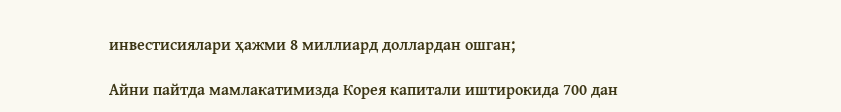инвестисиялари ҳажми 8 миллиард доллардан ошган;

Айни пайтда мамлакатимизда Корея капитали иштирокида 700 дан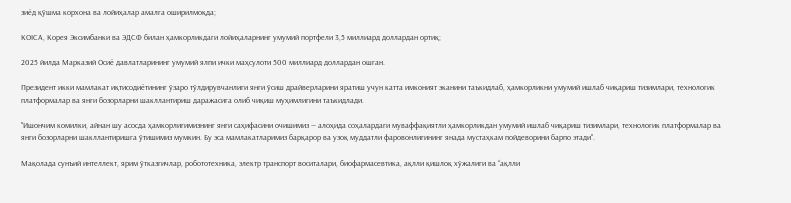зиёд қўшма корхона ва лойиҳалар амалга оширилмоқда;

КОICА, Корея Эксимбанки ва ЭДCФ билан ҳамкорликдаги лойиҳаларнинг умумий портфели 3,5 миллиард доллардан ортиқ;

2025 йилда Марказий Осиё давлатларининг умумий ялпи ички маҳсулоти 500 миллиард доллардан ошган.

Президент икки мамлакат иқтисодиётининг ўзаро тўлдирувчанлиги янги ўсиш драйверларини яратиш учун катта имконият эканини таъкидлаб, ҳамкорликни умумий ишлаб чиқариш тизимлари, технологик платформалар ва янги бозорларни шакллантириш даражасига олиб чиқиш муҳимлигини таъкидлади.

"Ишончим комилки, айнан шу асосда ҳамкорлигимизнинг янги саҳифасини очишимиз — алоҳида соҳалардаги муваффақиятли ҳамкорликдан умумий ишлаб чиқариш тизимлари, технологик платформалар ва янги бозорларни шакллантиришга ўтишимиз мумкин. Бу эса мамлакатларимиз барқарор ва узоқ муддатли фаровонлигининг янада мустаҳкам пойдеворини барпо этади".

Мақолада сунъий интеллект, ярим ўтказгичлар, робототехника, электр транспорт воситалари, биофармасевтика, ақлли қишлоқ хўжалиги ва “ақлли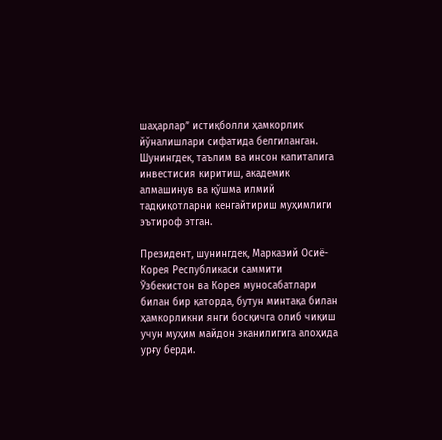шаҳарлар” истиқболли ҳамкорлик йўналишлари сифатида белгиланган. Шунингдек, таълим ва инсон капиталига инвестисия киритиш, академик алмашинув ва қўшма илмий тадқиқотларни кенгайтириш муҳимлиги эътироф этган.

Президент, шунингдек, Марказий Осиё-Корея Республикаси саммити Ўзбекистон ва Корея муносабатлари билан бир қаторда, бутун минтақа билан ҳамкорликни янги босқичга олиб чиқиш учун муҳим майдон эканилигига алоҳида урғу берди.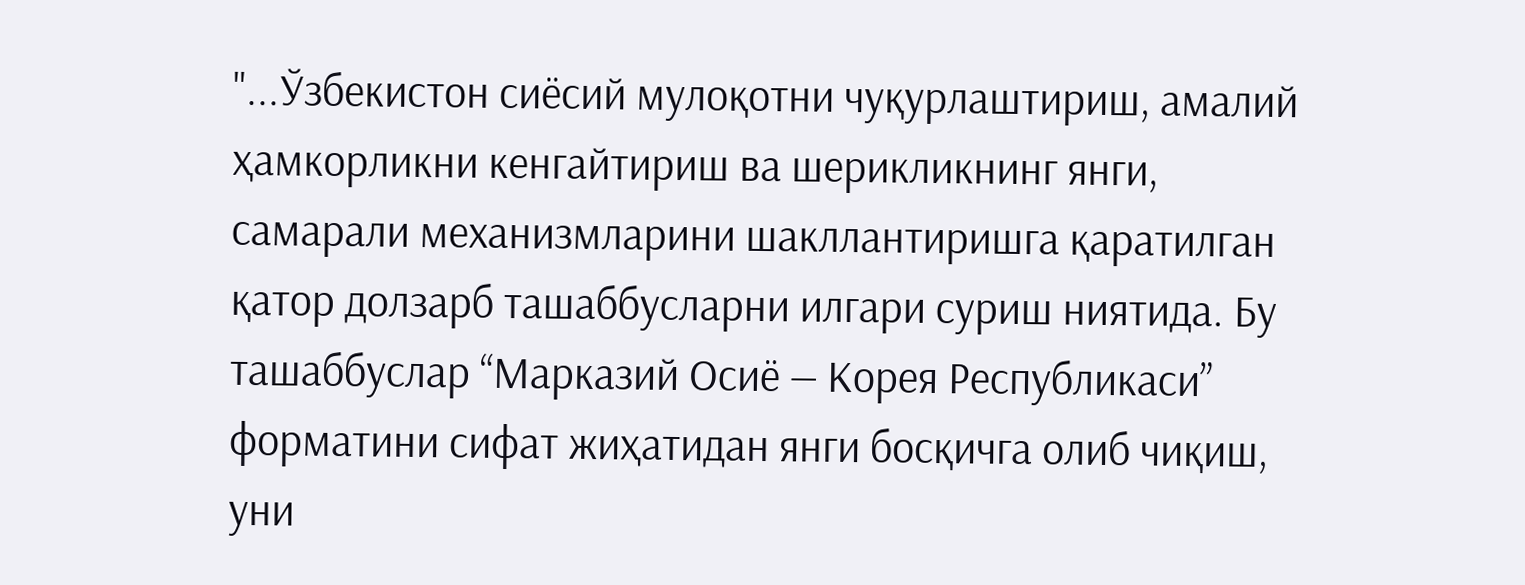"...Ўзбекистон сиёсий мулоқотни чуқурлаштириш, амалий ҳамкорликни кенгайтириш ва шерикликнинг янги, самарали механизмларини шакллантиришга қаратилган қатор долзарб ташаббусларни илгари суриш ниятида. Бу ташаббуслар “Марказий Осиё — Корея Республикаси” форматини сифат жиҳатидан янги босқичга олиб чиқиш, уни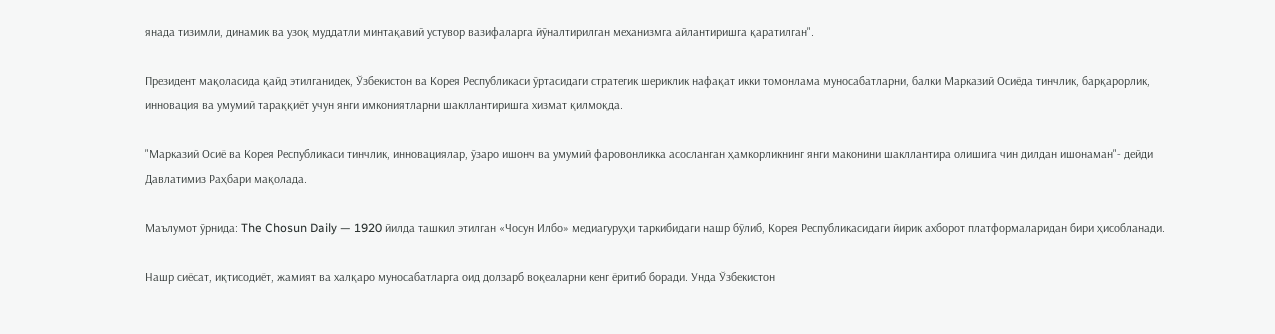янада тизимли, динамик ва узоқ муддатли минтақавий устувор вазифаларга йўналтирилган механизмга айлантиришга қаратилган".

Президент мақоласида қайд этилганидек, Ўзбекистон ва Корея Республикаси ўртасидаги стратегик шериклик нафақат икки томонлама муносабатларни, балки Марказий Осиёда тинчлик, барқарорлик, инновация ва умумий тараққиёт учун янги имкониятларни шакллантиришга хизмат қилмоқда.

"Марказий Осиё ва Корея Республикаси тинчлик, инновациялар, ўзаро ишонч ва умумий фаровонликка асосланган ҳамкорликнинг янги маконини шакллантира олишига чин дилдан ишонаман"- дейди Давлатимиз Раҳбари мақолада.

Маълумот ўрнида: The Chosun Daily — 1920 йилда ташкил этилган «Чосун Илбо» медиагуруҳи таркибидаги нашр бўлиб, Корея Республикасидаги йирик ахборот платформаларидан бири ҳисобланади.

Нашр сиёсат, иқтисодиёт, жамият ва халқаро муносабатларга оид долзарб воқеаларни кенг ёритиб боради. Унда Ўзбекистон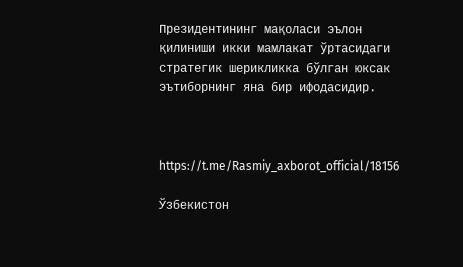Президентининг мақоласи эълон қилиниши икки мамлакат ўртасидаги стратегик шерикликка бўлган юксак эътиборнинг яна бир ифодасидир.



https://t.me/Rasmiy_axborot_official/18156

Ўзбекистон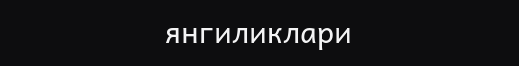янгиликлари